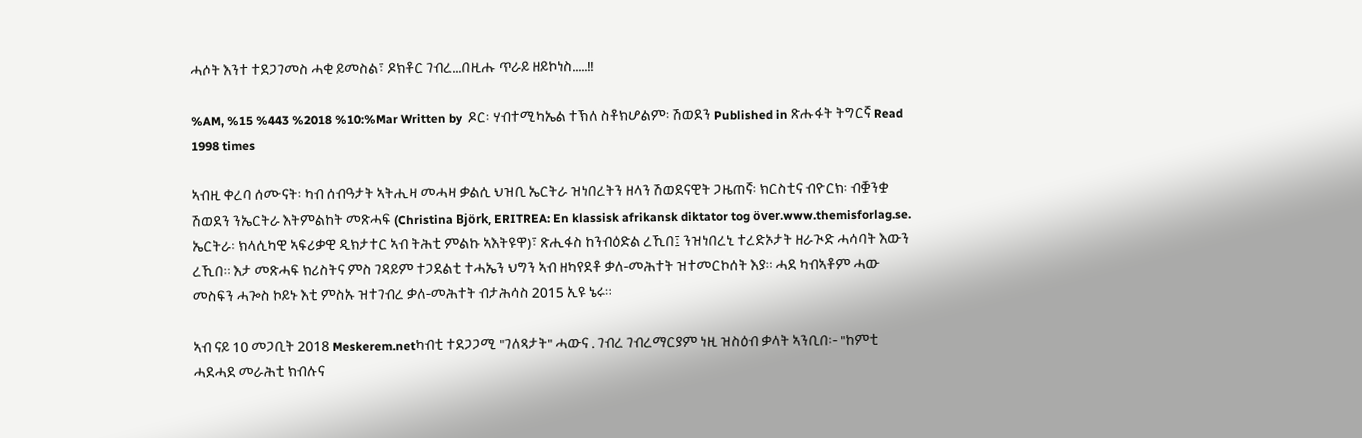ሓሶት እንተ ተደጋገመስ ሓቂ ይመስል፣ ዶክቶር ገብረ...በዚሑ ጥራይ ዘይኮነስ.....!!

%AM, %15 %443 %2018 %10:%Mar Written by  ዶር፡ ሃብተሚካኤል ተኽለ ስቶክሆልም፡ ሽወደን Published in ጽሑፋት ትግርኛ Read 1998 times

ኣብዚ ቀረባ ሰሙናት፡ ካብ ሰብዓታት ኣትሒዛ መሓዛ ቃልሲ ህዝቢ ኤርትራ ዝነበረትን ዘላን ሽወደናዊት ጋዜጠኛ፡ ክርስቲና ብዮርክ፡ ብቛንቋ ሽወደን ንኤርትራ እትምልከት መጽሓፍ (Christina Björk, ERITREA: En klassisk afrikansk diktator tog över.www.themisforlag.se. ኤርትራ፡ ክላሲካዊ ኣፍሪቃዊ ዲክታተር ኣብ ትሕቲ ምልኩ ኣእትዩዋ)፣ ጽሒፋስ ከንብዕድል ረኺበ፤ ንዝነበረኒ ተረድኦታት ዘራጒድ ሓሳባት እውን ረኺበ። እታ መጽሓፍ ክሪስትና ምስ ገዳይም ተጋደልቲ ተሓኤን ህግን ኣብ ዘካየደቶ ቃለ-መሕተት ዝተመርኮሰት እያ። ሓደ ካብኣቶም ሓው መስፍን ሓጐስ ኮይኑ እቲ ምስኡ ዝተገብረ ቃለ-መሕተት ብታሕሳስ 2015 ኢዩ ኔሩ።

ኣብ ናይ 10 መጋቢት 2018 Meskerem.netካብቲ ተደጋጋሚ "ገለጻታት" ሓውና . ገብረ ገብረማርያም ነዚ ዝስዕብ ቃላት ኣንቢበ፡- "ከምቲ ሓደሓደ መራሕቲ ክብሉና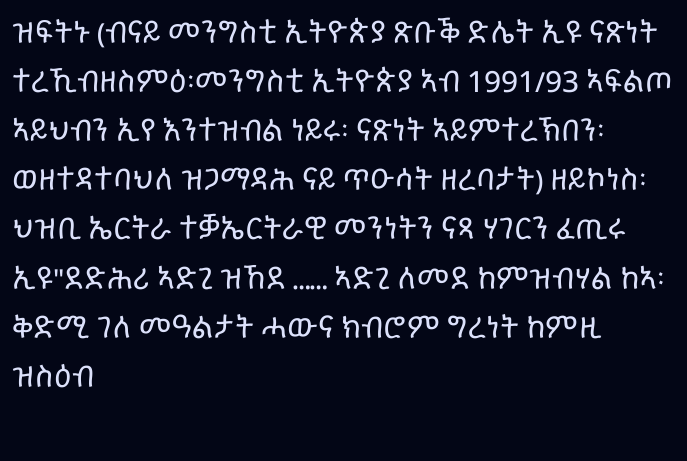ዝፍትኑ (ብናይ መንግስቲ ኢትዮጵያ ጽቡቕ ድሌት ኢዩ ናጽነት ተረኺብዘስምዕ፡መንግስቲ ኢትዮጵያ ኣብ 1991/93 ኣፍልጦ ኣይህብን ኢየ እንተዝብል ነይሩ፡ ናጽነት ኣይምተረኽበን፡ ወዘተዳተባህለ ዝጋማዳሕ ናይ ጥዑሳት ዘረባታት) ዘይኮነስ፡ ህዝቢ ኤርትራ ተቓኤርትራዊ መንነትን ናጻ ሃገርን ፈጢሩ ኢዩ"ደድሕሪ ኣድጊ ዝኸደ …… ኣድጊ ለመደ ከምዝብሃል ከኣ፡ ቅድሚ ገለ መዓልታት ሓውና ክብሮም ግረነት ከምዚ ዝስዕብ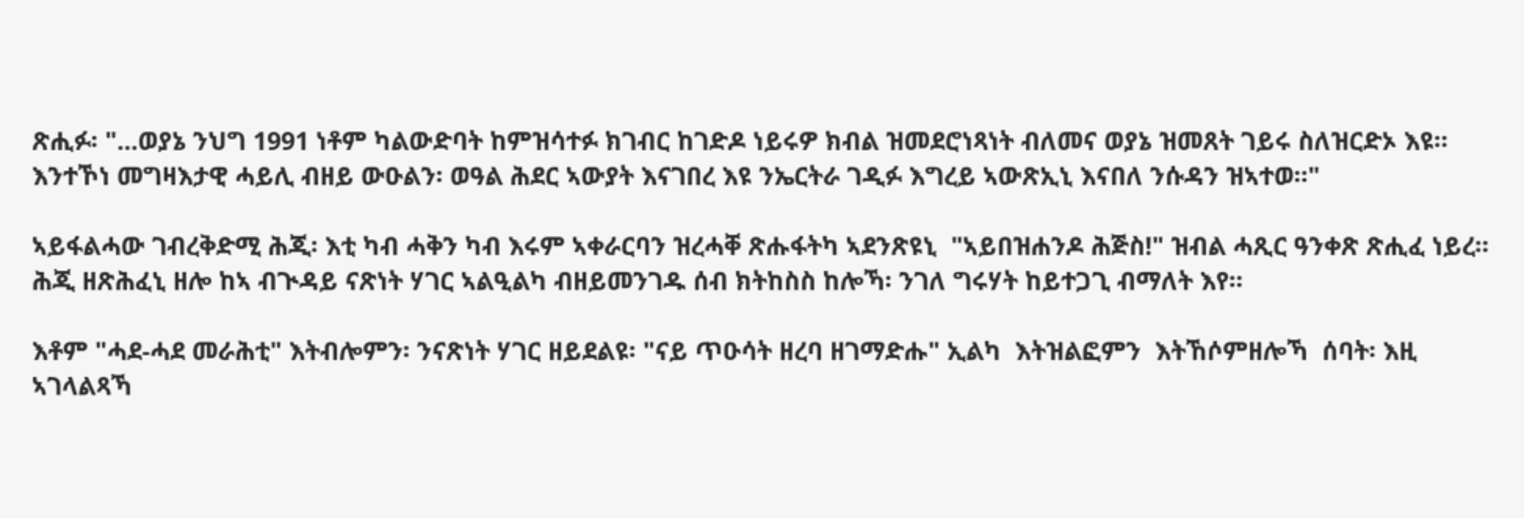ጽሒፉ፡ "...ወያኔ ንህግ 1991 ነቶም ካልውድባት ከምዝሳተፉ ክገብር ከገድዶ ነይሩዎ ክብል ዝመደሮነጻነት ብለመና ወያኔ ዝመጸት ገይሩ ስለዝርድኦ እዩ። እንተኾነ መግዛእታዊ ሓይሊ ብዘይ ውዑልን፡ ወዓል ሕደር ኣውያት እናገበረ እዩ ንኤርትራ ገዲፉ እግረይ ኣውጽኢኒ እናበለ ንሱዳን ዝኣተወ።"

ኣይፋልሓው ገብረቅድሚ ሕጂ፡ እቲ ካብ ሓቅን ካብ እሩም ኣቀራርባን ዝረሓቐ ጽሑፋትካ ኣደንጽዩኒ  "ኣይበዝሐንዶ ሕጅስ!" ዝብል ሓጺር ዓንቀጽ ጽሒፈ ነይረ። ሕጂ ዘጽሕፈኒ ዘሎ ከኣ ብጒዳይ ናጽነት ሃገር ኣልዒልካ ብዘይመንገዱ ሰብ ክትከስስ ከሎኻ፡ ንገለ ግሩሃት ከይተጋጊ ብማለት እየ።

እቶም "ሓደ-ሓደ መራሕቲ" እትብሎምን፡ ንናጽነት ሃገር ዘይደልዩ፡ "ናይ ጥዑሳት ዘረባ ዘገማድሑ" ኢልካ  እትዝልፎምን  እትኸሶምዘሎኻ  ሰባት፡ እዚ ኣገላልጻኻ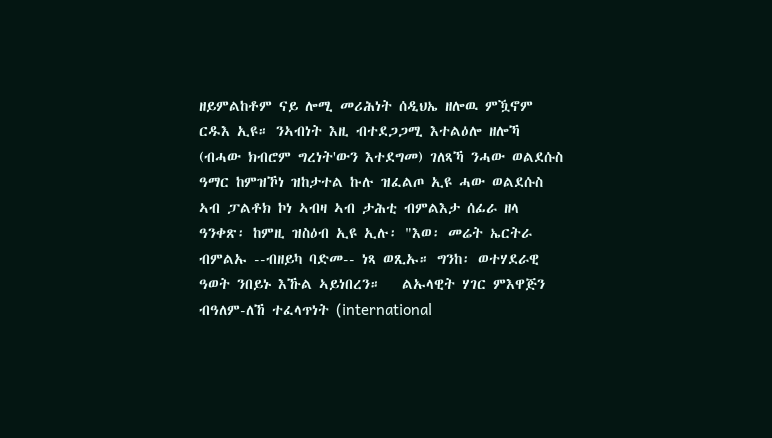ዘይምልከቶም ናይ ሎሚ መሪሕነት ሰዲህኤ ዘሎዉ ምዃኖም ርዱእ ኢዩ። ንኣብነት እዚ ብተደጋጋሚ እተልዕሎ ዘሎኻ (ብሓው ክብሮም ግረነት'ውን እተደግመ) ገለጻኻ ንሓው ወልደሱስ ዓማር ከምዝኾነ ዝከታተል ኩሉ ዝፈልጦ ኢዩ ሓው ወልደሱስ ኣብ ፓልቶክ ኮነ ኣብዛ ኣብ ታሕቲ ብምልእታ ሰፊራ ዘላ ዓንቀጽ፡ ከምዚ ዝስዕብ ኢዩ ኢሉ፡ "እወ፡ መሬት ኤርትራ ብምልኡ --ብዘይካ ባድመ-- ነጻ ወጺኡ። ግንከ፡ ወተሃደራዊ ዓወት ንበይኑ እኹል ኣይነበረን።   ልኡላዊት ሃገር ምእዋጅን ብዓለም-ለኸ ተፈላጥነት (international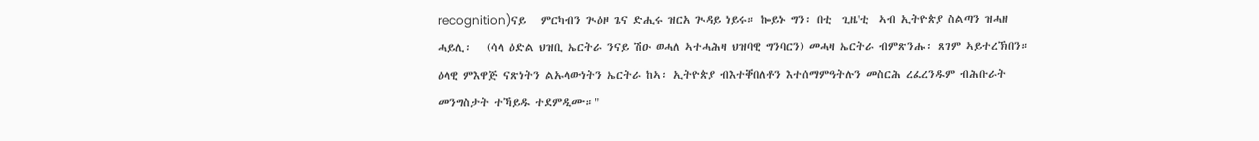recognition)ናይ   ምርካብን ጒዕዞ ጌና ድሒሩ ዝርአ ጒዳይ ነይሩ። ኰይኑ ግን፡ በቲ  ጊዜ'ቲ  ኣብ ኢትዮጵያ ስልጣን ዝሓዘ ሓይሊ፡   (ሳላ ዕድል ህዝቢ ኤርትራ ንናይ ሽዑ ወሓለ ኣተሓሕዛ ህዝባዊ ግንባርን) መሓዛ ኤርትራ ብምጽንሑ፡ ጸገም ኣይተረኽበን። ዕላዊ ምእዋጅ ናጽነትን ልኡላውነትን ኤርትራ ከኣ፡ ኢትዮጵያ ብእተቐበለቶን እተሰማምዓትሉን መስርሕ ረፈረንዱም ብሕቡራት መንግስታት ተኻይዱ ተደምዲሙ።"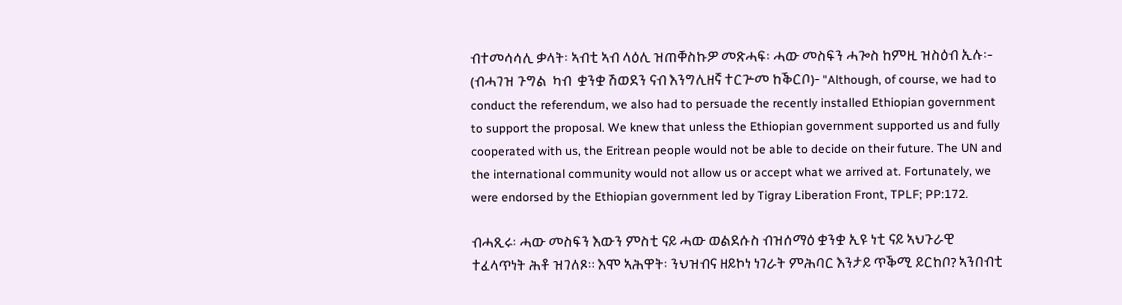ብተመሳሳሊ ቃላት፡ ኣብቲ ኣብ ላዕሊ ዝጠቐስኩዎ መጽሓፍ፡ ሓው መስፍን ሓጐስ ከምዚ ዝስዕብ ኢሉ፡- (ብሓገዝ ጉግል  ካብ  ቋንቋ ሽወደን ናብ እንግሊዘኛ ተርጕመ ከቕርቦ)- "Although, of course, we had to conduct the referendum, we also had to persuade the recently installed Ethiopian government to support the proposal. We knew that unless the Ethiopian government supported us and fully cooperated with us, the Eritrean people would not be able to decide on their future. The UN and the international community would not allow us or accept what we arrived at. Fortunately, we were endorsed by the Ethiopian government led by Tigray Liberation Front, TPLF; PP:172.

ብሓጺሩ፡ ሓው መስፍን እውን ምስቲ ናይ ሓው ወልደሱስ ብዝሰማዕ ቋንቋ ኢዩ ነቲ ናይ ኣህጉራዊ ተፈላጥነት ሕቶ ዝገለጾ። እሞ ኣሕዋት፡ ንህዝብና ዘይኮነ ነገራት ምሕባር እንታይ ጥቕሚ ይርከቦ? ኣንበብቲ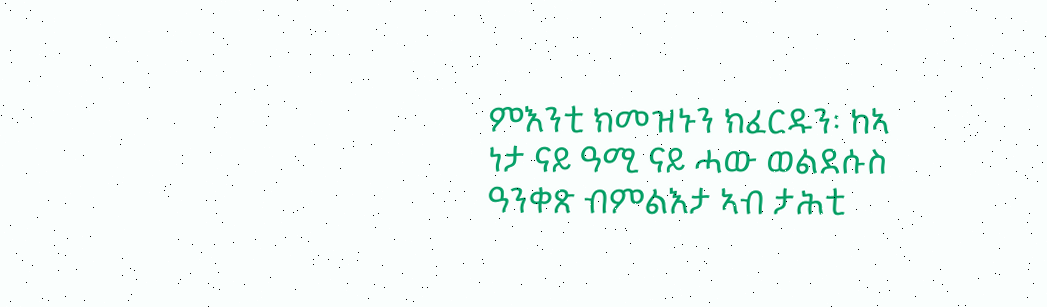ምእንቲ ክመዝኑን ክፈርዱን፡ ከኣ ነታ ናይ ዓሚ ናይ ሓው ወልደሱስ ዓንቀጽ ብምልእታ ኣብ ታሕቲ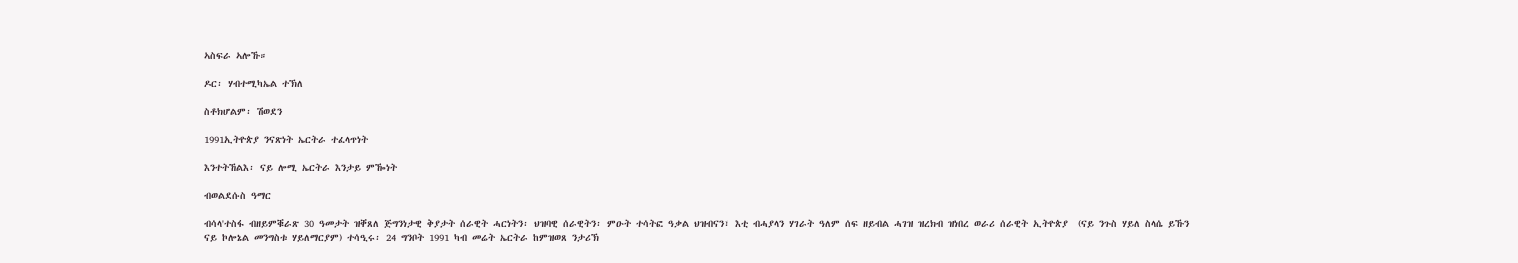ኣስፍራ ኣሎኹ።

ዶር፡ ሃብተሚካኤል ተኽለ

ስቶክሆልም፡ ሽወደን

1991ኢትዮጵያ ንናጽነት ኤርትራ ተፈላጥነት

እንተትኸልእ፡ ናይ ሎሚ ኤርትራ እንታይ ምዀነት

ብወልደሱስ ዓማር

ብሳላ'ተስፋ ብዘይምቑራጽ 30 ዓመታት ዝቐጸለ ጅግንነታዊ ቅያታት ሰራዊት ሓርነትን፡ ህዝባዊ ሰራዊትን፡ ምዑት ተሳትፎ ዓቃል ህዝብናን፣ እቲ ብሓያላን ሃገራት ዓለም ሰፍ ዘይብል ሓገዝ ዝረክብ ዝነበረ ወራሪ ሰራዊት ኢትዮጵያ  (ናይ ንጉስ ሃይለ ስላሴ ይኹን ናይ ኮሎኔል መንግስቱ ሃይለማርያም) ተሳዒሩ፡ 24 ግንቦት 1991 ካብ መሬት ኤርትራ ከምዝወጸ ንታሪኽ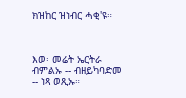ክዝከር ዝነብር ሓቂ'ዩ።



እወ፡ መሬት ኤርትራ ብምልኡ -- ብዘይካባድመ -- ነጻ ወጺኡ።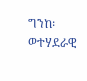ግንከ፡ ወተሃደራዊ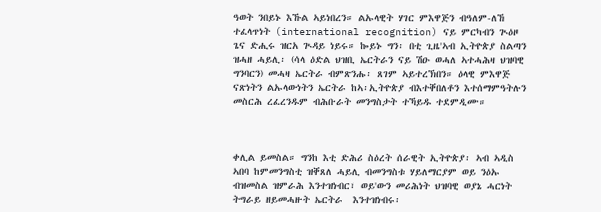ዓወት ንበይኑ እኹል ኣይነበረን። ልኡላዊት ሃገር ምእዋጅን ብዓለም-ለኸ ተፈላጥነት (international recognition) ናይ ምርካብን ጒዕዞ ጌና ድሒሩ ዝርአ ጒዳይ ነይሩ። ኰይኑ ግን፡ በቲ ጊዜ'ኣብ ኢትዮጵያ ስልጣን ዝሓዘ ሓይሊ፡ (ሳላ ዕድል ህዝቢ ኤርትራን ናይ ሽዑ ወሓለ ኣተሓሕዛ ህዝባዊ ግንባርን) መሓዛ ኤርትራ ብምጽንሑ፡ ጸገም ኣይተረኽበን። ዕላዊ ምእዋጅ ናጽነትን ልኡላውነትን ኤርትራ ከኣ፡ኢትዮጵያ ብእተቐበለቶን እተሰማምዓትሉን መስርሕ ረፈረንዱም ብሕቡራት መንግስታት ተኻይዱ ተደምዲሙ።



ቀሊል ይመስል። ግንከ እቲ ድሕሪ ስዕረት ሰራዊት ኢትዮጵያ፡ ኣብ ኣዲስ ኣበባ ከምመንግስቲ ዝቐጸለ ሓይሊ ብመንግስቱ ሃይለማርያም ወይ ንዕኡ ብዝመስል ዝምራሕ እንተዝነብር፣ ወይ'ውን መሪሕነት ህዝባዊ ወያኔ ሓርነት ትግራይ ዘይመሓዙት ኤርትራ  እንተዝነብሩ፡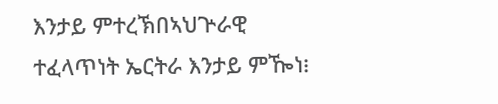እንታይ ምተረኽበኣህጕራዊ ተፈላጥነት ኤርትራ እንታይ ምዀነ᎒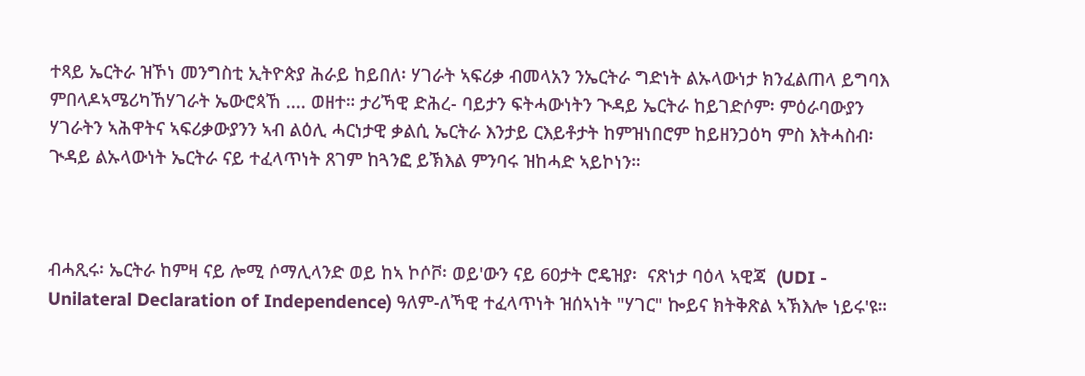ተጻይ ኤርትራ ዝኾነ መንግስቲ ኢትዮጵያ ሕራይ ከይበለ፡ ሃገራት ኣፍሪቃ ብመላአን ንኤርትራ ግድነት ልኡላውነታ ክንፈልጠላ ይግባእ ምበላዶኣሜሪካኸሃገራት ኤውሮጳኸ .... ወዘተ። ታሪኻዊ ድሕረ- ባይታን ፍትሓውነትን ጒዳይ ኤርትራ ከይገድሶም፡ ምዕራባውያን  ሃገራትን ኣሕዋትና ኣፍሪቃውያንን ኣብ ልዕሊ ሓርነታዊ ቃልሲ ኤርትራ እንታይ ርእይቶታት ከምዝነበሮም ከይዘንጋዕካ ምስ እትሓስብ፡ ጒዳይ ልኡላውነት ኤርትራ ናይ ተፈላጥነት ጸገም ከጓንፎ ይኽእል ምንባሩ ዝከሓድ ኣይኮነን።



ብሓጺሩ፡ ኤርትራ ከምዛ ናይ ሎሚ ሶማሊላንድ ወይ ከኣ ኮሶቮ፡ ወይ'ውን ናይ 60ታት ሮዴዝያ፡  ናጽነታ ባዕላ ኣዊጃ  (UDI - Unilateral Declaration of Independence) ዓለም-ለኻዊ ተፈላጥነት ዝሰኣነት "ሃገር" ኰይና ክትቅጽል ኣኽእሎ ነይሩ'ዩ።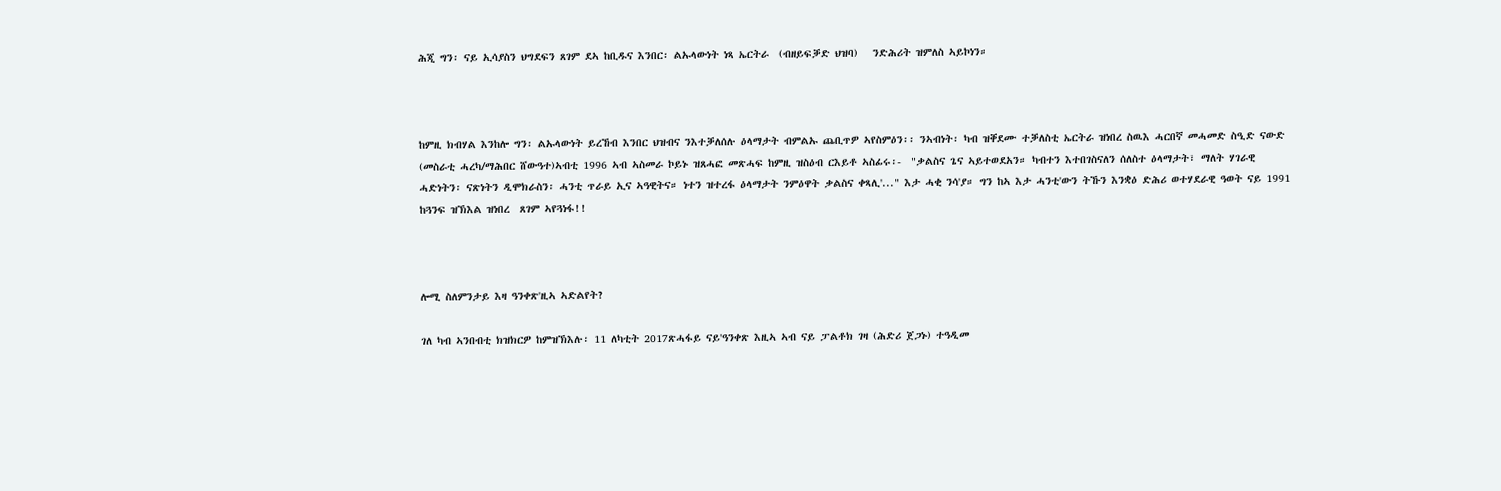ሕጂ ግን፡ ናይ ኢሳያስን ህግደፍን ጸገም ደኣ ከቢዱና እንበር፡ ልኡላውነት ነጻ ኤርትራ  (ብዘይፍቓድ ህዝባ)   ንድሕሪት ዝምለስ ኣይኮነን።



ከምዚ ክብሃል እንከሎ ግን፡ ልኡላውነት ይረኸብ እንበር ህዝብና ንእተቓለሰሉ ዕላማታት ብምልኡ ጨቢጥዎ ኣየስምዕን፡፡ ንኣብነት፡ ካብ ዝቐደሙ ተቓለስቲ ኤርትራ ዝነበረ ስዉእ ሓርበኛ መሓመድ ስዒድ ናውድ  (መስራቲ ሓረካ/ማሕበር ሸውዓተ)ኣብቲ 1996 ኣብ ኣስመራ ኮይኑ ዝጸሓፎ መጽሓፍ ከምዚ ዝስዕብ ርእይቶ ኣስፊሩ፡-  "ቃልስና ጌና ኣይተወደአን። ካብተን እተበገስናለን ሰለስተ ዕላማታት፣ ማለት ሃገራዊ ሓድነትን፡ ናጽነትን ዲሞክራስን፡ ሓንቲ ጥራይ ኢና ኣዓዊትና። ነተን ዝተረፋ ዕላማታት ንምዕዋት ቃልስና ቀጻሊ'..." እታ ሓቂ ንሳ'ያ። ግን ከኣ እታ ሓንቲ'ውን ትኹን እንቋዕ ድሕሪ ወተሃደራዊ ዓወት ናይ 1991 ከጓንፍ ዝኽእል ዝነበረ  ጸገም ኣየጓነፋ!!



ሎሚ ስለምንታይ እዛ ዓንቀጽ'ዚኣ ኣድልየት?

ገለ ካብ ኣንበብቲ ክዝክርዎ ከምዝኽእሉ፡ 11 ለካቲት 2017ጽሓፋይ ናይ'ዓንቀጽ እዚኣ ኣብ ናይ ፓልቶክ ገዛ (ሕድሪ ጀጋኑ) ተዓዲመ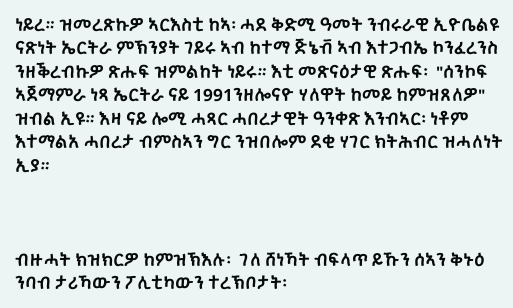ነይረ። ዝመረጽኩዎ ኣርእስቲ ከኣ፡ ሓደ ቅድሚ ዓመት ንብሩራዊ ኢዮቤልዩ ናጽነት ኤርትራ ምኽንያት ገይሩ ኣብ ከተማ ጅኔቭ ኣብ እተጋብኤ ኮንፈረንስ ንዘቕረብኩዎ ጽሑፍ ዝምልከት ነይሩ። እቲ መጽናዕታዊ ጽሑፍ፡  "ሰንኮፍ ኣጀማምራ ነጻ ኤርትራ ናይ 1991ንዘሎናዮ ሃለዋት ከመይ ከምዝጸለዎ" ዝብል ኢዩ። እዛ ናይ ሎሚ ሓጻር ሓበረታዊት ዓንቀጽ እንብኣር፡ ነቶም እተማልአ ሓበረታ ብምስኣን ግር ንዝበሎም ደቂ ሃገር ክትሕብር ዝሓለነት ኢያ።



ብዙሓት ክዝክርዎ ከምዝኽእሉ፡  ገለ ሸነኻት ብፍላጥ ይኹን ሰኣን ቅኑዕ ንባብ ታሪኻውን ፖሊቲካውን ተረኽቦታት፡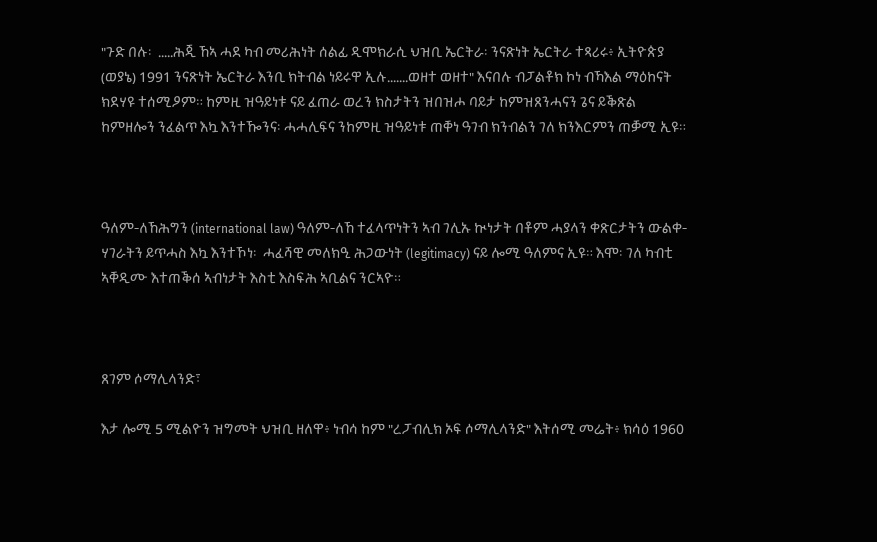"ጉድ በሉ፡  .....ሕጂ ኸኣ ሓደ ካብ መሪሕነት ሰልፊ ዲሞክራሲ ህዝቢ ኤርትራ፡ ንናጽነት ኤርትራ ተጻሪሩ፥ ኢትዮጵያ (ወያኔ) 1991 ንናጽነት ኤርትራ እንቢ ክትብል ነይሩዋ ኢሉ.......ወዘተ ወዘተ" እናበሉ ብፓልቶክ ኮነ ብኻእል ማዕከናት ክደሃዩ ተሰሚዖም። ከምዚ ዝዓይነቱ ናይ ፈጠራ ወረን ክስታትን ዝበዝሖ ባይታ ከምዝጸንሓናን ጌና ይቕጽል ከምዘሎን ንፈልጥ እኳ እንተዀንና፡ ሓሓሊፍና ንከምዚ ዝዓይነቱ ጠቐነ ዓገብ ክንብልን ገለ ክንእርምን ጠቓሚ ኢዩ።



ዓለም-ለኸሕግን (international law) ዓለም-ለኸ ተፈላጥነትን ኣብ ገሊኡ ኲነታት በቶም ሓያላን ቀጽርታትን ውልቀ-ሃገራትን ይጥሓስ እኳ እንተኾነ፡  ሓፈሻዊ መለክዒ ሕጋውነት (legitimacy) ናይ ሎሚ ዓለምና ኢዩ። እሞ፡ ገለ ካብቲ ኣቐዲሙ እተጠቕሰ ኣብነታት እስቲ እስፍሕ ኣቢልና ንርኣዮ።



ጸገም ሶማሊላንድ፣

እታ ሎሚ 5 ሚልዮን ዝግመት ህዝቢ ዘለዋ፥ ነብሳ ከም "ረፓብሊክ ኦፍ ሶማሊላንድ" እትሰሚ መሬት፥ ክሳዕ 1960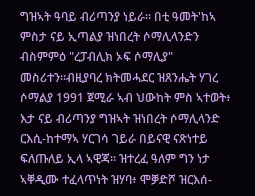ግዝኣት ዓባይ ብሪጣንያ ነይራ። በቲ ዓመት'ከኣ  ምስታ ናይ ኢጣልያ ዝነበረት ሶማሊላንድን ብስምምዕ "ረፓብሊክ ኦፍ ሶማሊያ" መስሪተን።ብዚያባረ ክትመሓደር ዝጸንሔት ሃገረ ሶማልያ 1991 ጀሚራ ኣብ ህውከት ምስ ኣተወት፥ እታ ናይ ብሪጣንያ ግዝኣት ዝነበረት ሶማሊላንድ ርእሲ-ከተማኣ ሃርገሳ ገይራ በይናዊ ናጽነተይ ፍለጡለይ ኢላ ኣዊጃ። ዝተረፈ ዓለም ግን ነታ ኣቐዲሙ ተፈላጥነት ዝሃባ፥ ሞቓድሾ ዝርእሰ-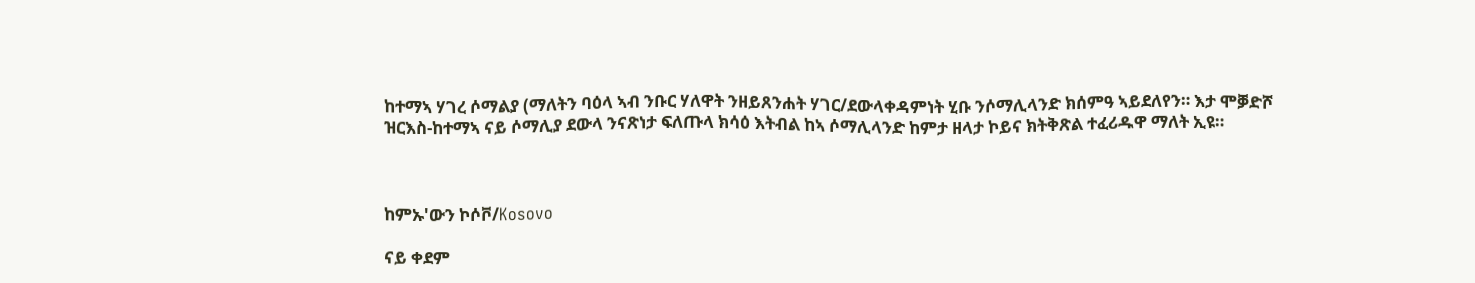ከተማኣ ሃገረ ሶማልያ (ማለትን ባዕላ ኣብ ንቡር ሃለዋት ንዘይጸንሐት ሃገር/ደውላቀዳምነት ሂቡ ንሶማሊላንድ ክሰምዓ ኣይደለየን። እታ ሞቓድሾ ዝርእስ-ከተማኣ ናይ ሶማሊያ ደውላ ንናጽነታ ፍለጡላ ክሳዕ እትብል ከኣ ሶማሊላንድ ከምታ ዘላታ ኮይና ክትቅጽል ተፈሪዱዋ ማለት ኢዩ።



ከምኡ'ውን ኮሶቮ/Kosovo

ናይ ቀደም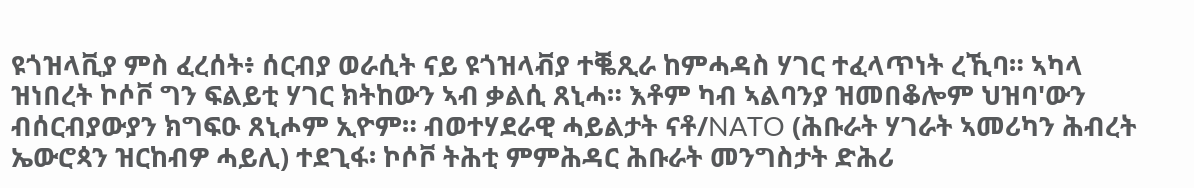ዩጎዝላቪያ ምስ ፈረሰት፥ ሰርብያ ወራሲት ናይ ዩጎዝላቭያ ተቘጺራ ከምሓዳስ ሃገር ተፈላጥነት ረኺባ። ኣካላ ዝነበረት ኮሶቮ ግን ፍልይቲ ሃገር ክትከውን ኣብ ቃልሲ ጸኒሓ። እቶም ካብ ኣልባንያ ዝመበቆሎም ህዝባ'ውን ብሰርብያውያን ክግፍዑ ጸኒሖም ኢዮም። ብወተሃደራዊ ሓይልታት ናቶ/NATO (ሕቡራት ሃገራት ኣመሪካን ሕብረት ኤውሮጳን ዝርከብዎ ሓይሊ) ተደጊፋ፡ ኮሶቮ ትሕቲ ምምሕዳር ሕቡራት መንግስታት ድሕሪ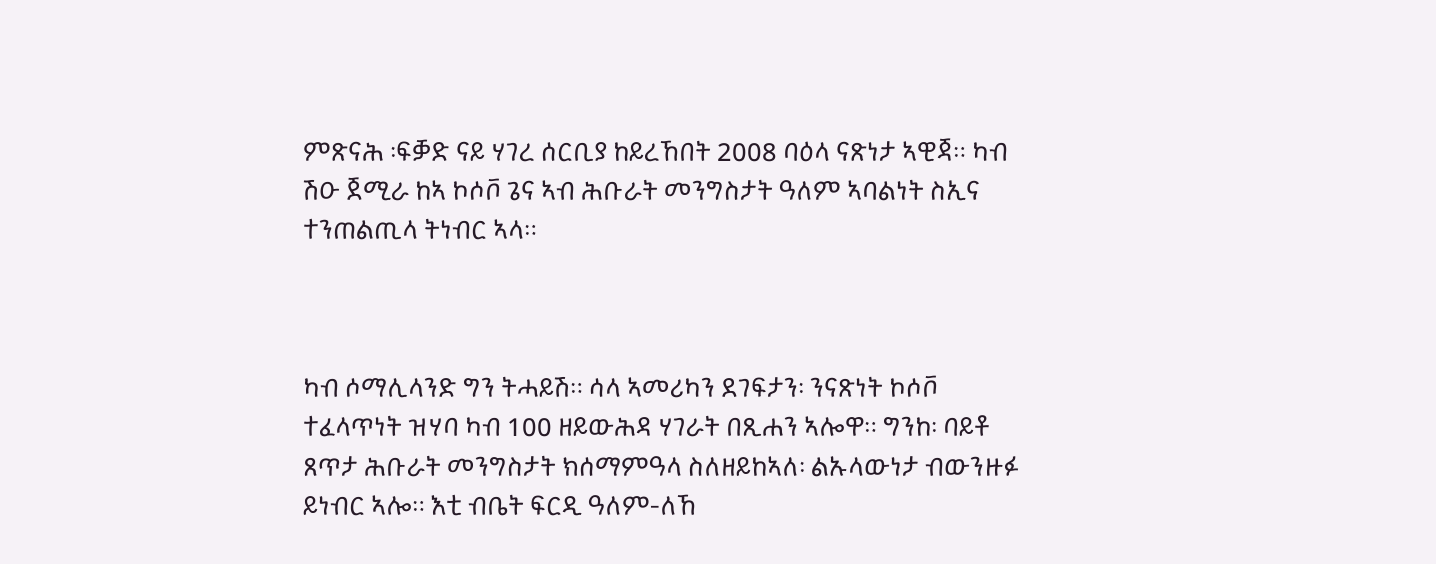ምጽናሕ ፡ፍቓድ ናይ ሃገረ ሰርቢያ ከይረኸበት 2008 ባዕላ ናጽነታ ኣዊጃ። ካብ ሽዑ ጀሚራ ከኣ ኮሶቮ ጌና ኣብ ሕቡራት መንግስታት ዓለም ኣባልነት ስኢና ተንጠልጢላ ትነብር ኣላ።



ካብ ሶማሊላንድ ግን ትሓይሽ። ሳላ ኣመሪካን ደገፍታን፡ ንናጽነት ኮሶቮ ተፈላጥነት ዝሃባ ካብ 100 ዘይውሕዳ ሃገራት በጺሐን ኣሎዋ። ግንከ፡ ባይቶ ጸጥታ ሕቡራት መንግስታት ክሰማምዓላ ስለዘይከኣለ፡ ልኡላውነታ ብውንዙፉ ይነብር ኣሎ። እቲ ብቤት ፍርዲ ዓለም-ለኸ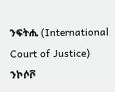ንፍትሒ (International Court of Justice) ንኮሶቮ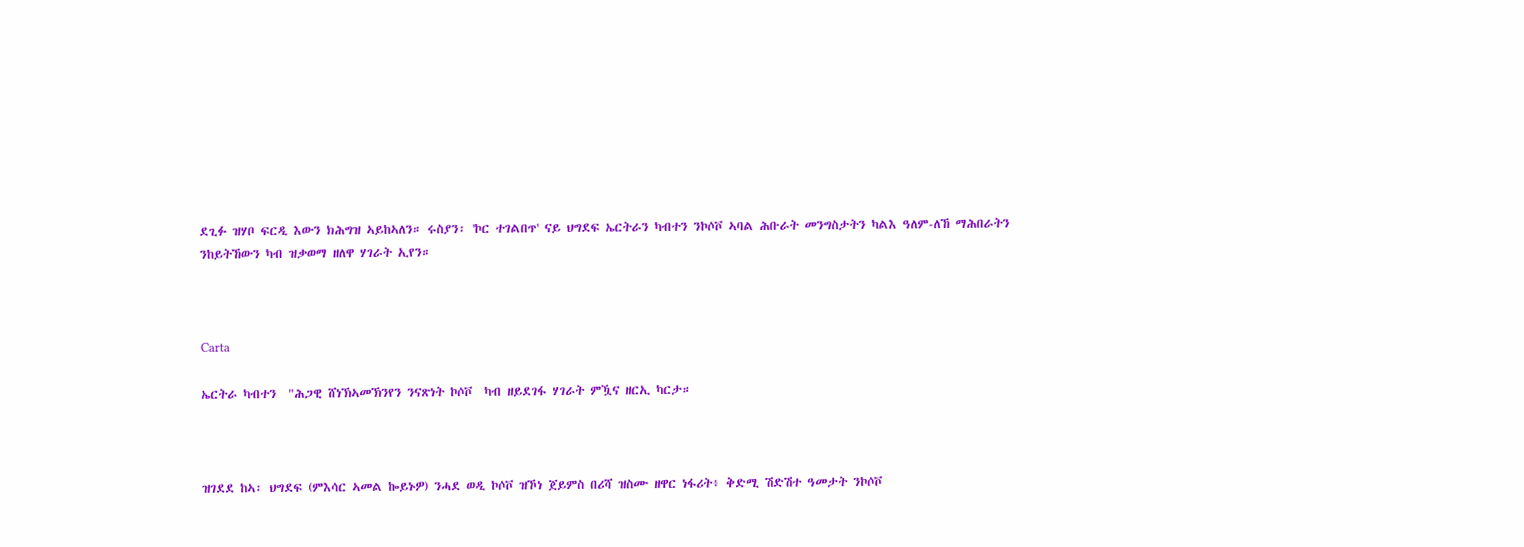ደጊፉ ዝሃቦ ፍርዲ እውን ክሕግዝ ኣይከኣለን። ሩስያን፡ 'ኮር ተገልበጥ' ናይ ህግደፍ ኤርትራን ካብተን ንኮሶቮ ኣባል ሕቡራት መንግስታትን ካልእ ዓለም-ለኸ ማሕበራትን ንከይትኸውን ካብ ዝቃወማ ዘለዋ ሃገራት ኢየን።



Carta

ኤርትራ ካብተን  "ሕጋዊ ሸነኽኣመኽንየን ንናጽነት ኮሶቮ  ካብ ዘይደገፋ ሃገራት ምዃና ዘርኢ ካርታ።



ዝገደደ ከኣ፡ ህግደፍ (ምእሳር ኣመል ኰይኑዎ) ንሓደ ወዲ ኮሶቮ ዝኾነ ጀይምስ በሪሻ ዝስሙ ዘዋር ነፋሪት፥ ቅድሚ ሽድሽተ ዓመታት ንኮሶቮ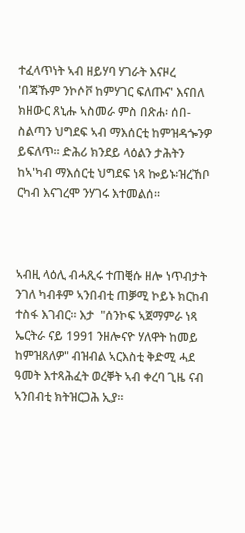ተፈላጥነት ኣብ ዘይሃባ ሃገራት እናዞረ 'በጃኹም ንኮሶቮ ከምሃገር ፍለጡና' እናበለ ክዘውር ጸኒሑ ኣስመራ ምስ በጽሐ፡ ሰበ-ስልጣን ህግደፍ ኣብ ማእሰርቲ ከምዝዳጐንዎ ይፍለጥ። ድሕሪ ክንደይ ላዕልን ታሕትን ከኣ'ካብ ማእሰርቲ ህግደፍ ነጻ ኰይኑ፡ዝረኸቦ ርካብ እናገረሞ ንሃገሩ እተመልሰ።



ኣብዚ ላዕሊ ብሓጺሩ ተጠቒሱ ዘሎ ነጥብታት ንገለ ካብቶም ኣንበብቲ ጠቓሚ ኮይኑ ክርከብ ተስፋ እገብር። እታ  "ሰንኮፍ ኣጀማምራ ነጻ ኤርትራ ናይ 1991 ንዘሎናዮ ሃለዋት ከመይ ከምዝጸለዎ" ብዝብል ኣርእስቲ ቅድሚ ሓደ ዓመት እተጻሕፈት ወረቐት ኣብ ቀረባ ጊዜ ናብ ኣንበብቲ ክትዝርጋሕ ኢያ።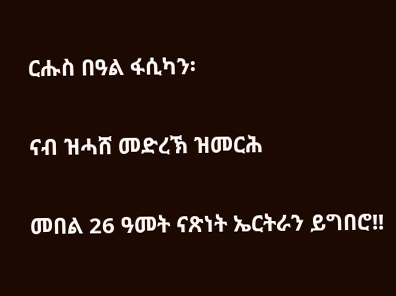ርሑስ በዓል ፋሲካን፡

ናብ ዝሓሸ መድረኽ ዝመርሕ

መበል 26 ዓመት ናጽነት ኤርትራን ይግበሮ!!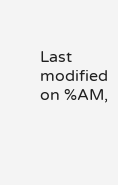Last modified on %AM,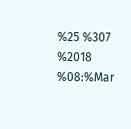%25 %307 %2018 %08:%Mar